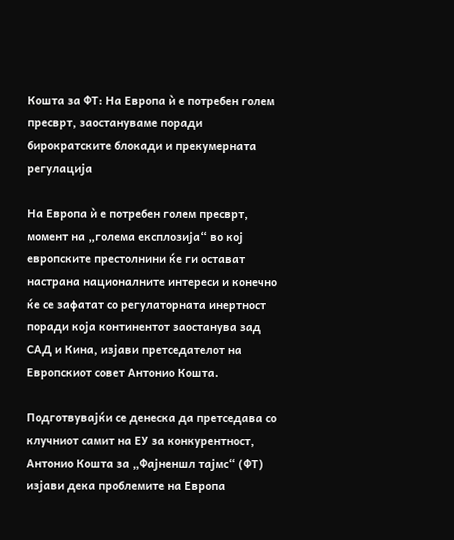Кошта за ФТ: На Европа ѝ е потребен голем пресврт, заостануваме поради бирократските блокади и прекумерната регулација

На Европа ѝ е потребен голем пресврт, момент на „голема експлозија“ во кој европските престолнини ќе ги остават настрана националните интереси и конечно ќе се зафатат со регулаторната инертност поради која континентот заостанува зад САД и Кина, изјави претседателот на Европскиот совет Антонио Кошта.

Подготвувајќи се денеска да претседава со клучниот самит на ЕУ за конкурентност, Антонио Кошта за „Фајненшл тајмс“ (ФТ) изјави дека проблемите на Европа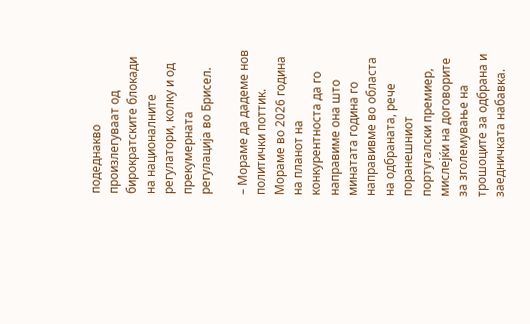подеднакво произлегуваат од бирократските блокади на националните регулатори, колку и од прекумерната регулација во Брисел.

– Мораме да дадеме нов политички поттик. Мораме во 2026 година на планот на конкурентноста да го направиме она што минатата година го направивме во областа на одбраната, рече поранешниот португалски премиер, мислејќи на договорите за зголемување на трошоците за одбрана и заедничката набавка.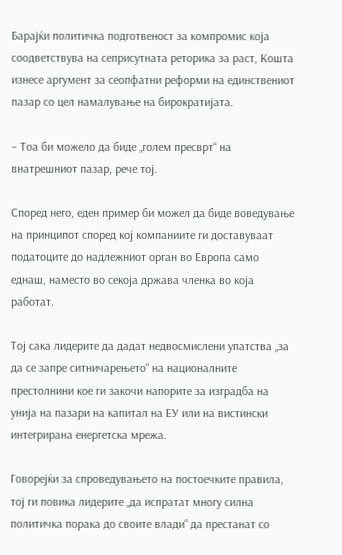Барајќи политичка подготвеност за компромис која соодветствува на сеприсутната реторика за раст, Кошта изнесе аргумент за сеопфатни реформи на единствениот пазар со цел намалување на бирократијата.

– Тоа би можело да биде „голем пресврт“ на внатрешниот пазар, рече тој.

Според него, еден пример би можел да биде воведување на принципот според кој компаниите ги доставуваат податоците до надлежниот орган во Европа само еднаш, наместо во секоја држава членка во која работат.

Тој сака лидерите да дадат недвосмислени упатства „за да се запре ситничарењето“ на националните престолнини кое ги закочи напорите за изградба на унија на пазари на капитал на ЕУ или на вистински интегрирана енергетска мрежа.

Говорејќи за спроведувањето на постоечките правила, тој ги повика лидерите „да испратат многу силна политичка порака до своите влади“ да престанат со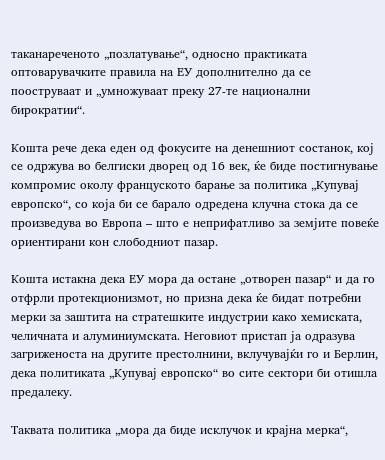таканареченото „позлатување“, односно практиката оптоварувачките правила на ЕУ дополнително да се пооструваат и „умножуваат преку 27-те национални бирократии“.

Кошта рече дека еден од фокусите на денешниот состанок, кој се одржува во белгиски дворец од 16 век, ќе биде постигнување компромис околу француското барање за политика „Купувај европско“, со која би се барало одредена клучна стока да се произведува во Европа – што е неприфатливо за земјите повеќе ориентирани кон слободниот пазар.

Кошта истакна дека ЕУ мора да остане „отворен пазар“ и да го отфрли протекционизмот, но призна дека ќе бидат потребни мерки за заштита на стратешките индустрии како хемиската, челичната и алуминиумската. Неговиот пристап ја одразува загриженоста на другите престолнини, вклучувајќи го и Берлин, дека политиката „Купувај европско“ во сите сектори би отишла предалеку.

Таквата политика „мора да биде исклучок и крајна мерка“,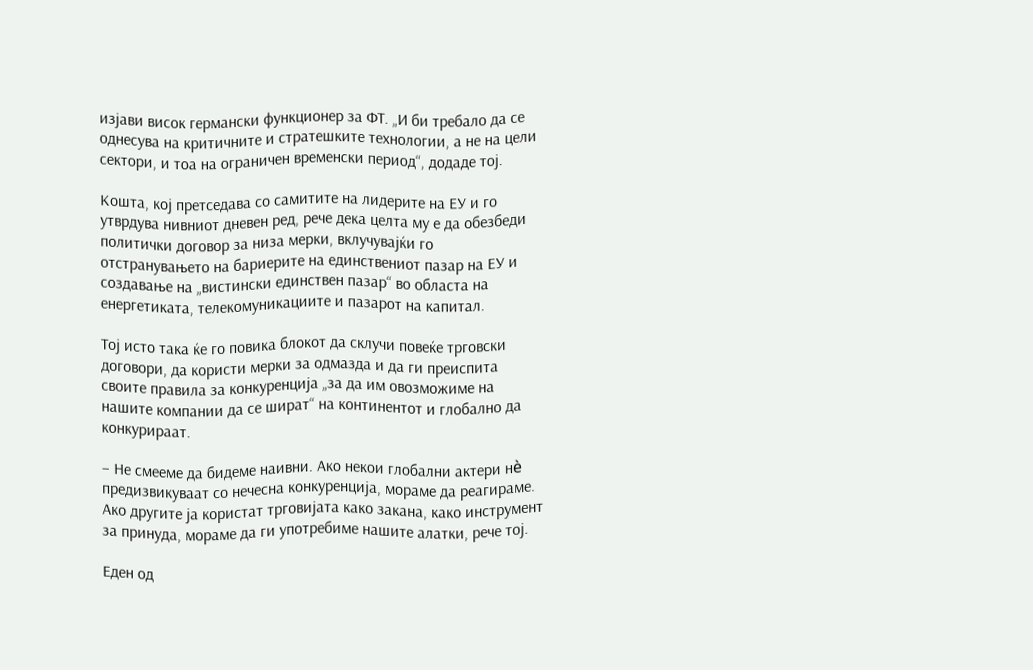изјави висок германски функционер за ФТ. „И би требало да се однесува на критичните и стратешките технологии, а не на цели сектори, и тоа на ограничен временски период“, додаде тој.

Кошта, кој претседава со самитите на лидерите на ЕУ и го утврдува нивниот дневен ред, рече дека целта му е да обезбеди политички договор за низа мерки, вклучувајќи го отстранувањето на бариерите на единствениот пазар на ЕУ и создавање на „вистински единствен пазар“ во областа на енергетиката, телекомуникациите и пазарот на капитал.

Тој исто така ќе го повика блокот да склучи повеќе трговски договори, да користи мерки за одмазда и да ги преиспита своите правила за конкуренција „за да им овозможиме на нашите компании да се шират“ на континентот и глобално да конкурираат.

– Не смееме да бидеме наивни. Ако некои глобални актери нè предизвикуваат со нечесна конкуренција, мораме да реагираме. Ако другите ја користат трговијата како закана, како инструмент за принуда, мораме да ги употребиме нашите алатки, рече тој.

Еден од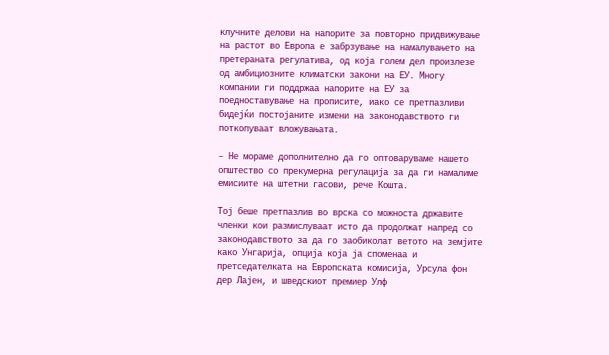клучните делови на напорите за повторно придвижување на растот во Европа е забрзување на намалувањето на претераната регулатива, од која голем дел произлезе од амбициозните климатски закони на ЕУ. Многу компании ги поддржаа напорите на ЕУ за поедноставување на прописите, иако се претпазливи бидејќи постојаните измени на законодавството ги поткопуваат вложувањата.

– Не мораме дополнително да го оптоваруваме нашето општество со прекумерна регулација за да ги намалиме емисиите на штетни гасови, рече Кошта.

Тој беше претпазлив во врска со можноста државите членки кои размислуваат исто да продолжат напред со законодавството за да го заобиколат ветото на земјите како Унгарија, опција која ја споменаа и претседателката на Европската комисија, Урсула фон дер Лајен, и шведскиот премиер Улф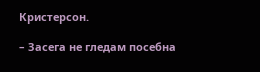Кристерсон.

– Засега не гледам посебна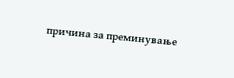причина за преминување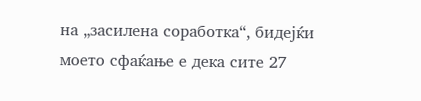на „засилена соработка“, бидејќи моето сфаќање е дека сите 27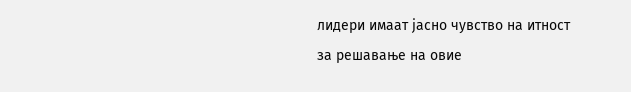лидери имаат јасно чувство на итност за решавање на овие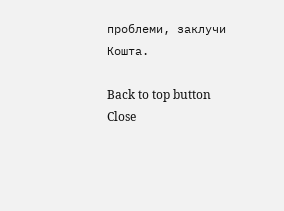проблеми, заклучи Кошта.

Back to top button
Close